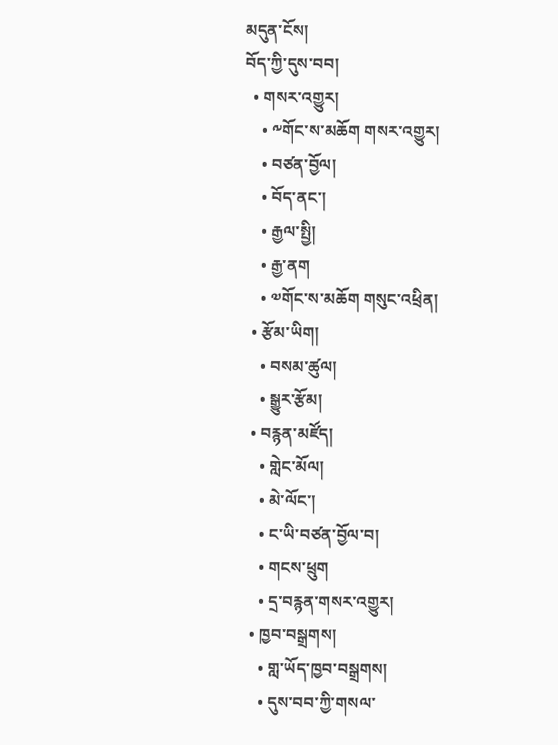མདུན་ངོས།
བོད་ཀྱི་དུས་བབ།
  • གསར་འགྱུར།
    • ༸གོང་ས་མཆོག གསར་འགྱུར།
    • བཙན་བྱོལ།
    • བོད་ནང་།
    • རྒྱལ་སྤྱི།
    • རྒྱ་ནག
    • ༧གོང་ས་མཆོག གསུང་འཕྲིན།
  • རྩོམ་ཡིག།
    • བསམ་ཚུལ།
    • སྒྱུར་རྩོམ།
  • བརྙན་མཛོད།
    • གླེང་མོལ།
    • མེ་ལོང་།
    • ང་ཡི་བཙན་བྱོལ་བ།
    • གངས་ཕྲུག
    • དྲ་བརྙན་གསར་འགྱུར།
  • ཁྱབ་བསྒྲགས།
    • གླ་ཡོད་ཁྱབ་བསྒྲགས།
    • དུས་བབ་ཀྱི་གསལ་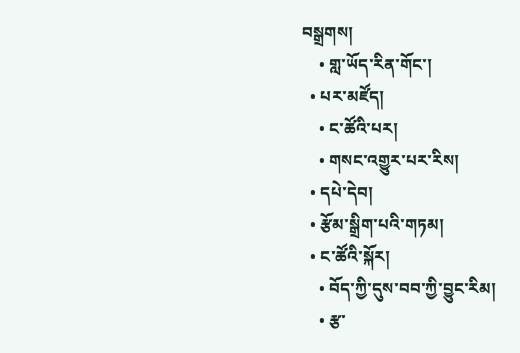བསྒྲགས།
    • གླ་ཡོད་རིན་གོང་།
  • པར་མཛོད།
    • ང་ཚོའི་པར།
    • གསང་འགྱུར་པར་རིས།
  • དཔེ་དེབ།
  • རྩོམ་སྒྲིག་པའི་གཏམ།
  • ང་ཚོའི་སྐོར།
    • བོད་ཀྱི་དུས་བབ་ཀྱི་བྱུང་རིམ།
    • རྩ་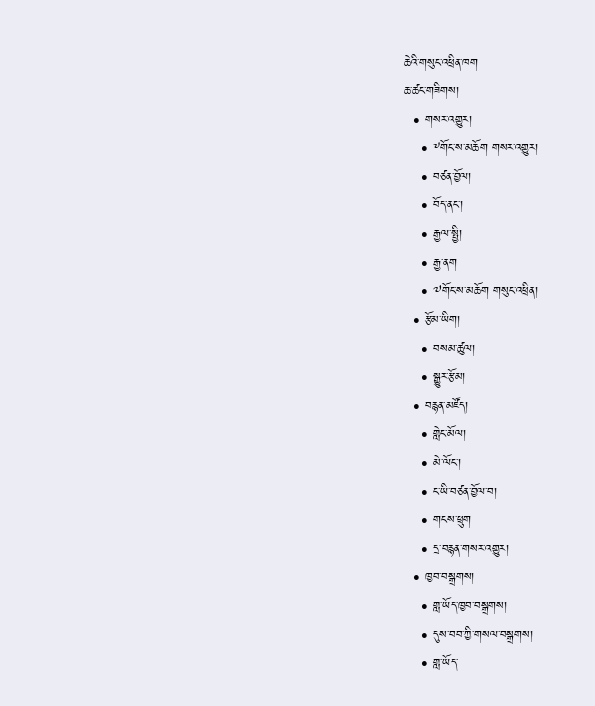ཆེའི་གསུང་འཕྲིན་ཁག
ཆ་ཚང་གཟིགས།
  • གསར་འགྱུར།
    • ༸གོང་ས་མཆོག གསར་འགྱུར།
    • བཙན་བྱོལ།
    • བོད་ནང་།
    • རྒྱལ་སྤྱི།
    • རྒྱ་ནག
    • ༧གོང་ས་མཆོག གསུང་འཕྲིན།
  • རྩོམ་ཡིག།
    • བསམ་ཚུལ།
    • སྒྱུར་རྩོམ།
  • བརྙན་མཛོད།
    • གླེང་མོལ།
    • མེ་ལོང་།
    • ང་ཡི་བཙན་བྱོལ་བ།
    • གངས་ཕྲུག
    • དྲ་བརྙན་གསར་འགྱུར།
  • ཁྱབ་བསྒྲགས།
    • གླ་ཡོད་ཁྱབ་བསྒྲགས།
    • དུས་བབ་ཀྱི་གསལ་བསྒྲགས།
    • གླ་ཡོད་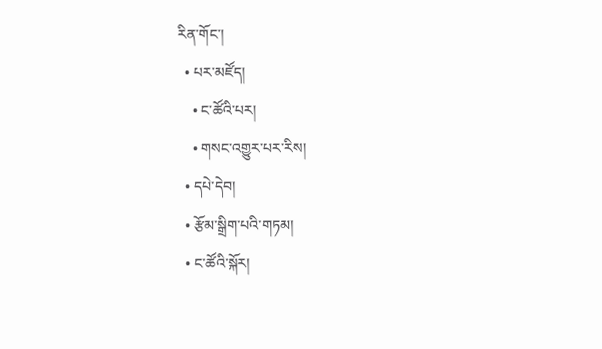རིན་གོང་།
  • པར་མཛོད།
    • ང་ཚོའི་པར།
    • གསང་འགྱུར་པར་རིས།
  • དཔེ་དེབ།
  • རྩོམ་སྒྲིག་པའི་གཏམ།
  • ང་ཚོའི་སྐོར།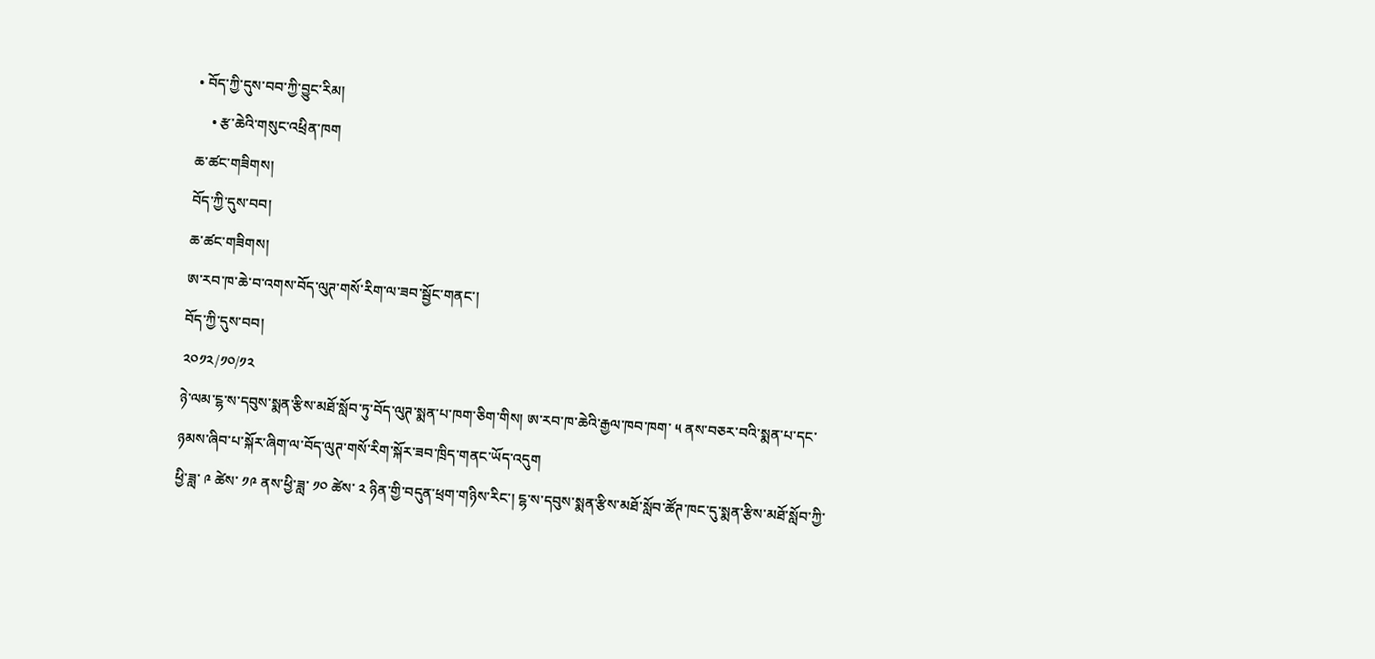• བོད་ཀྱི་དུས་བབ་ཀྱི་བྱུང་རིམ།
    • རྩ་ཆེའི་གསུང་འཕྲིན་ཁག
ཆ་ཚང་གཟིགས།
བོད་ཀྱི་དུས་བབ།
ཆ་ཚང་གཟིགས།
ཨ་རབ་ཁ་ཆེ་བ་འགས་བོད་ལུཊ་གསོ་རིག་ལ་ཟབ་སྦྱོང་གནང་།
བོད་ཀྱི་དུས་བབ།
༢༠༡༢/༡༠/༡༢
ཉེ་ལམ་ངྷ་ས་དབུས་སྨན་རྩིས་མཐོ་སློབ་ཏུ་བོད་ལུཊ་སྨན་པ་ཁག་ཅིག་གིས། ཨ་རབ་ཁ་ཆེའི་རྒྱལ་ཁབ་ཁག་ ༥ ནས་བཅར་བའི་སྨན་པ་དང་ཉམས་ཞིབ་པ་སྐོར་ཞིག་ལ་བོད་ལུཊ་གསོ་རིག་སྐོར་ཟབ་ཁྲིད་གནང་ཡོད་འདུག
ཕྱི་ཟླ་ ༩ ཚེས་ ༡༩ ནས་ཕྱི་ཟླ་ ༡༠ ཚེས་ ༢ ཉིན་གྱི་བདུན་ཕྲག་གཉིས་རིང་། ངྷ་ས་དབུས་སྨན་རྩིས་མཐོ་སློབ་ཚོཊ་ཁང་དུ་སྨན་རྩིས་མཐོ་སློབ་ཀྱི་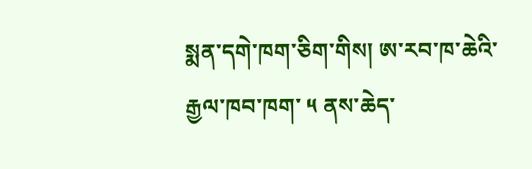སྨན་དགེ་ཁག་ཅིག་གིས། ཨ་རབ་ཁ་ཆེའི་རྒྱལ་ཁབ་ཁག་ ༥ ནས་ཆེད་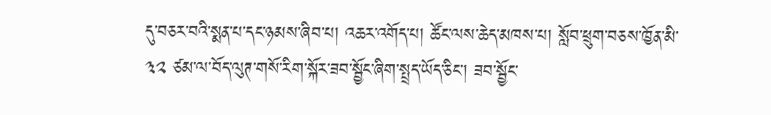དུ་བཅར་བའི་སྨན་པ་དང་ཉམས་ཞིབ་པ། འཆར་འགོད་པ། ཚོང་ལས་ཆེད་མཁས་པ། སློབ་ཕྲུག་བཅས་ཁྱོན་མི་ ༣༢ ཙམ་ལ་བོད་ལུཊ་གསོ་རིག་སྐོར་ཟབ་སྦྱོང་ཞིག་སྤྲད་ཡོད་ཅིང་། ཟབ་སྦྱོང་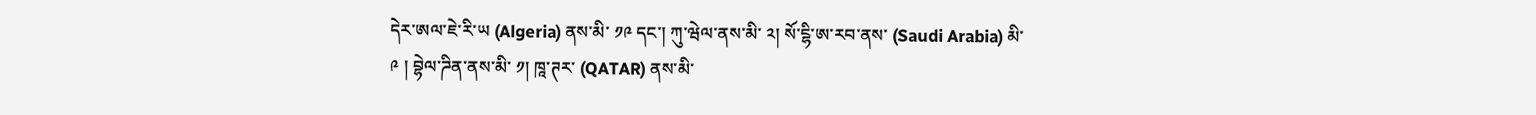དེར་ཨལ་ཇེ་རི་ཡ (Algeria) ནས་མི་ ༡༩ དང་། ཀུ་ཝེལ་ནས་མི་ ༢། སོ་ངྷི་ཨ་རབ་ནས་ (Saudi Arabia) མི་ ༩ ། བྷེལ་ཌིན་ནས་མི་ ༡། ཁཱ་ཊར་ (QATAR) ནས་མི་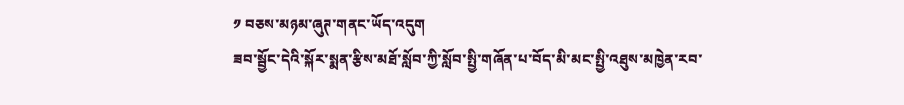༡ བཅས་མཉམ་ཞུཊ་གནང་ཡོད་འདུག
ཟབ་སྦྱོང་དེའི་སྐོར་སྨན་རྩིས་མཐོ་སློབ་ཀྱི་སློབ་སྤྱི་གཞོན་པ་བོད་མི་མང་སྤྱི་འཐུས་མཁྱེན་རབ་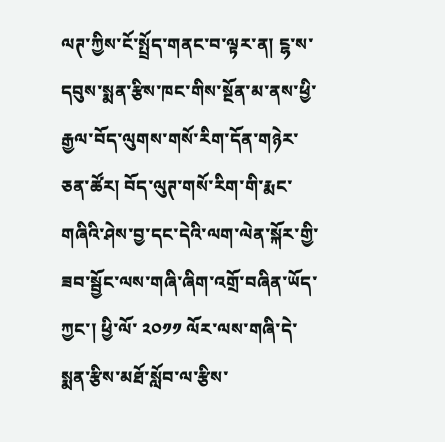ལཊ་ཀྱིས་ངོ་སྤྲོད་གནང་བ་ལྟར་ན། ངྷ་ས་དབུས་སྨན་རྩིས་ཁང་གིས་སྔོན་མ་ནས་ཕྱི་རྒྱལ་བོད་ལུགས་གསོ་རིག་དོན་གཉེར་ཅན་ཚོར། བོད་ལུཊ་གསོ་རིག་གི་རྨང་གཞིའི་ཤེས་བྱ་དང་དེའི་ལག་ལེན་སྐོར་གྱི་ཟབ་སྦྱོང་ལས་གཞི་ཞིག་འགྲོ་བཞིན་ཡོད་ཀྱང་། ཕྱི་ལོ་ ༢༠༡༡ ལོར་ལས་གཞི་དེ་སྨན་རྩིས་མཐོ་སློབ་ལ་རྩིས་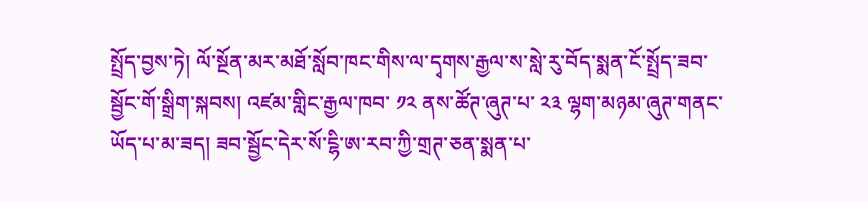སྤྲོད་བྱས་ཏེ། ལོ་སྔོན་མར་མཐོ་སློབ་ཁང་གིས་ལ་དྭགས་རྒྱལ་ས་སླེ་རུ་བོད་སྨན་ངོ་སྤྲོད་ཟབ་སྦྱོང་གོ་སྒྲིག་སྐབས། འཛམ་གླིང་རྒྱལ་ཁབ་ ༡༢ ནས་ཚོཊ་ཞུཊ་པ་ ༢༣ ལྷག་མཉམ་ཞུཊ་གནང་ཡོད་པ་མ་ཟད། ཟབ་སྦྱོང་དེར་སོ་ངྷི་ཨ་རབ་ཀྱི་གྲཊ་ཅན་སྨན་པ་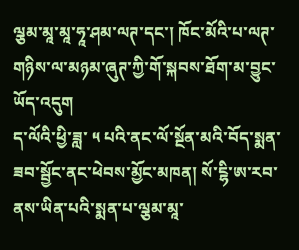ལྕམ་མཱ་མཱ་ཧཱ་ཤམ་ལཊ་དང་། ཁོང་མོའི་པ་ལཊ་གཉིས་ལ་མཉམ་ཞུཊ་ཀྱི་གོ་སྐབས་ཐོག་མ་བྱུང་ཡོད་འདུག
ད་ལོའི་ཕྱི་ཟླ་ ༥ པའི་ནང་ལོ་སྔོན་མའི་བོད་སྨན་ཟབ་སྦྱོང་ནང་ཕེབས་མྱོང་མཁན། སོ་ངྷི་ཨ་རབ་ནས་ཡིན་པའི་སྨན་པ་ལྕམ་མཱ་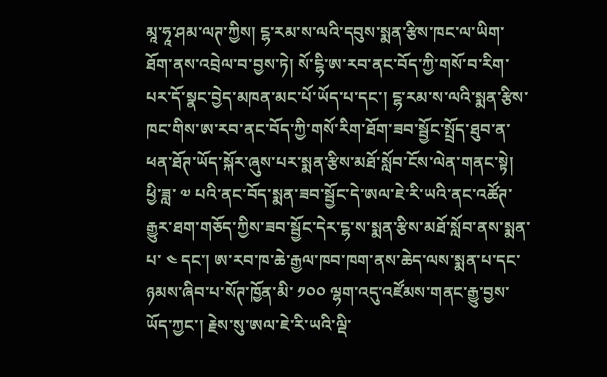མཱ་ཧཱ་ཤམ་ལཊ་ཀྱིས། ངྷ་རམ་ས་ལའི་དབུས་སྨན་རྩིས་ཁང་ལ་ཡིག་ཐོག་ནས་འབྲེལ་བ་བྱས་ཏེ། སོ་ངྷི་ཨ་རབ་ནང་བོད་ཀྱི་གསོ་བ་རིག་པར་དོ་སྣང་བྱེད་མཁན་མང་པོ་ཡོད་པ་དང་། ངྷ་རམ་ས་ལའི་སྨན་རྩིས་ཁང་གིས་ཨ་རབ་ནང་བོད་ཀྱི་གསོ་རིག་ཐོག་ཟབ་སྦྱོང་སྤྲོད་ཐུབ་ན་ཕན་ཐོཊ་ཡོད་སྐོར་ཞུས་པར་སྨན་རྩིས་མཐོ་སློབ་ངོས་ལེན་གནང་སྟེ། ཕྱི་ཟླ་ ༧ པའི་ནང་བོད་སྨན་ཟབ་སྦྱོང་དེ་ཨལ་ཇེ་རི་ཡའི་ནང་འཚོཊ་རྒྱུར་ཐག་གཅོད་ཀྱིས་ཟབ་སྦྱོང་དེར་ངྷ་ས་སྨན་རྩིས་མཐོ་སློབ་ནས་སྨན་པ་ ༤ དང་། ཨ་རབ་ཁ་ཆེ་རྒྱལ་ཁབ་ཁག་ནས་ཆེད་ལས་སྨན་པ་དང་ཉམས་ཞིབ་པ་སོཊ་ཁྱོན་མི་ ༡༠༠ ལྷག་འདུ་འཛོམས་གནང་རྒྱུ་བྱས་ཡོད་ཀྱང་། རྗེས་སུ་ཨལ་ཇེ་རི་ཡའི་ལྡི་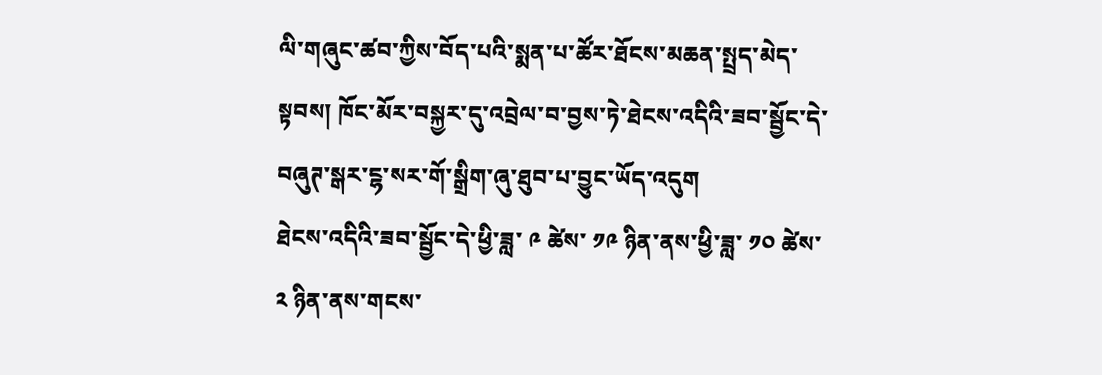ལི་གཞུང་ཚབ་ཀྱིས་བོད་པའི་སྨན་པ་ཚོར་ཐོངས་མཆན་སྤྲད་མེད་སྟབས། ཁོང་མོར་བསྐྱར་དུ་འབྲེལ་བ་བྱས་ཏེ་ཐེངས་འདིའི་ཟབ་སྦྱོང་དེ་བཞུཊ་སྒར་ངྷ་སར་གོ་སྒྲིག་ཞུ་ཐུབ་པ་བྱུང་ཡོད་འདུག
ཐེངས་འདིའི་ཟབ་སྦྱོང་དེ་ཕྱི་ཟླ་ ༩ ཚེས་ ༡༩ ཉིན་ནས་ཕྱི་ཟླ་ ༡༠ ཚེས་ ༢ ཉིན་ནས་གངས་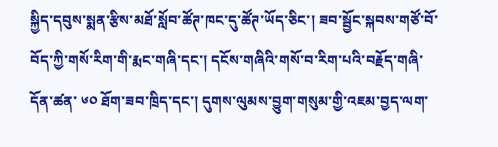སྐྱིད་དབུས་སྨན་རྩིས་མཐོ་སློབ་ཚོཊ་ཁང་དུ་ཚོཊ་ཡོད་ཅིང་། ཟབ་སྦྱོང་སྐབས་གཙོ་བོ་བོད་ཀྱི་གསོ་རིག་གི་རྨང་གཞི་དང་། དངོས་གཞིའི་གསོ་བ་རིག་པའི་བརྗོད་གཞི་དོན་ཚན་ ༦༠ ཐོག་ཟབ་ཁྲིད་དང་། དུགས་ལུམས་བྱུག་གསུམ་གྱི་འཇམ་བྱད་ལག་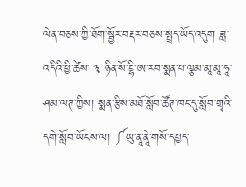ལེན་བཅས་ཀྱི་ཐོག་སྦྱོར་བརྡར་བཅས་སྤྲད་ཡོད་འདུག ཟླ་འདིའི་ཕྱི་ཚེས་ ༣ ཉིན་སོ་ངྷི་ཨ་རབ་སྨན་པ་ལྕམ་མཱ་མཱ་ཧཱ་ཤམ་ལཊ་ཀྱིས། སྨན་རྩིས་མཐོ་སློབ་ཚོཊ་ཁང་དུ་སློབ་གྲྭའི་དགེ་སློབ་ཡོངས་ལ། ༼ཡུ་ནཱ་ནཱེ་གསོ་དཔྱད་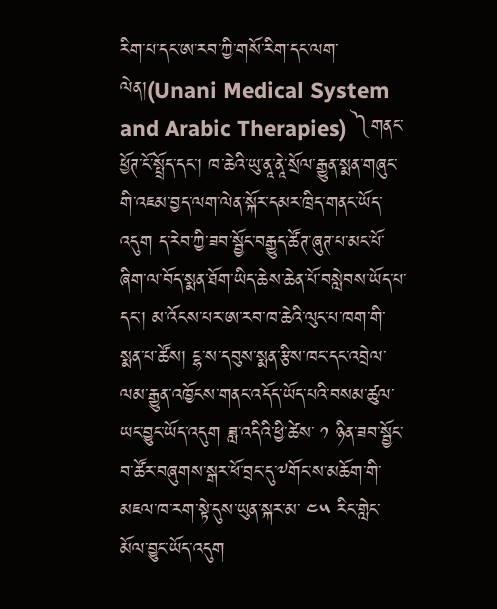རིག་པ་དང་ཨ་རབ་ཀྱི་གསོ་རིག་དང་ལག་ལེན།(Unani Medical System and Arabic Therapies) ༽གནང་ཕྱོཊ་ངོ་སྤྲོད་དང་། ཁ་ཆེའི་ཡུ་ནཱ་ནཱེ་སྲོལ་རྒྱུན་སྨན་གཞུང་གི་འཇམ་བྱད་ལག་ལེན་སྐོར་དམར་ཁྲིད་གནང་ཡོད་འདུག ད་རེབ་ཀྱི་ཟབ་སྦྱོང་བརྒྱུད་ཚོཊ་ཞུཊ་པ་མང་པོ་ཞིག་ལ་བོད་སྨན་ཐོག་ཡིད་ཆེས་ཆེན་པོ་བསླེབས་ཡོད་པ་དང་། མ་འོངས་པར་ཨ་རབ་ཁ་ཆེའི་ལུང་པ་ཁག་གི་སྨན་པ་ཚོས། ངྷ་ས་དབུས་སྨན་རྩིས་ཁང་དང་འབྲེལ་ལམ་རྒྱུན་འཁྱོངས་གནང་འདོད་ཡོད་པའི་བསམ་ཚུལ་ཡང་བྱུང་ཡོད་འདུག ཟླ་འདིའི་ཕྱི་ཚེས་ ༡ ཉིན་ཟབ་སྦྱོང་བ་ཚོར་བཞུགས་སྒར་ཕོ་བྲང་དུ་༸གོང་ས་མཆོག་གི་མཇལ་ཁ་རག་སྟེ་དུས་ཡུན་སྐར་མ་ ༤༥ རིང་གླེང་མོལ་བྱུང་ཡོད་འདུག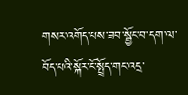གསར་འགོད་པས་ཟབ་སྦྱོང་བ་དག་ལ་བོད་པའི་སྐོར་ངོ་སྤྲོད་གང་འདྲ་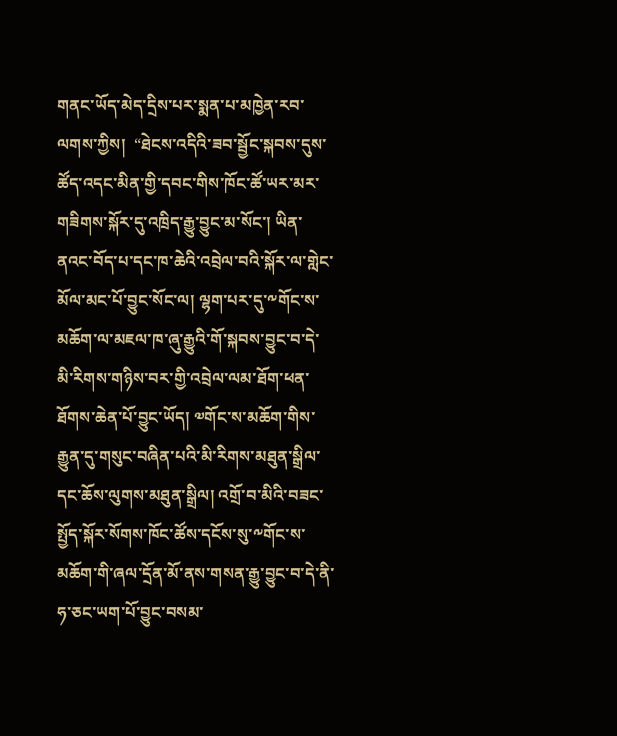གནང་ཡོད་མེད་དྲིས་པར་སྨན་པ་མཁྱེན་རབ་ལགས་ཀྱིས།  “ཐེངས་འདིའི་ཟབ་སྦྱོང་སྐབས་དུས་ཚོད་འདང་མིན་གྱི་དབང་གིས་ཁོང་ཚོ་ཡར་མར་གཟིགས་སྐོར་དུ་འཁྲིད་རྒྱུ་བྱུང་མ་སོང་། ཡིན་ནའང་བོད་པ་དང་ཁ་ཆེའི་འབྲེལ་བའི་སྐོར་ལ་གླེང་མོལ་མང་པོ་བྱུང་སོང་ལ། ལྷག་པར་དུ་༸གོང་ས་མཆོག་ལ་མཇལ་ཁ་ཞུ་རྒྱུའི་གོ་སྐབས་བྱུང་བ་དེ་མི་རིགས་གཉིས་བར་གྱི་འབྲེལ་ལམ་ཐོག་ཕན་ཐོགས་ཆེན་པོ་བྱུང་ཡོད། ༧གོང་ས་མཆོག་གིས་རྒྱུན་དུ་གསུང་བཞིན་པའི་མི་རིགས་མཐུན་སྒྲིལ་དང་ཆོས་ལུགས་མཐུན་སྒྲིལ། འགྲོ་བ་མིའི་བཟང་སྤྱོད་སྐོར་སོགས་ཁོང་ཚོས་དངོས་སུ་༸གོང་ས་མཆོག་གི་ཞལ་དྲོན་མོ་ནས་གསན་རྒྱུ་བྱུང་བ་དེ་ནི་ཧ་ཅང་ཡག་པོ་བྱུང་བསམ་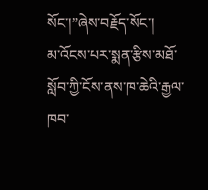སོང་།”ཞེས་བརྗོད་སོང་།
མ་འོངས་པར་སྨན་རྩིས་མཐོ་སློབ་ཀྱི་ངོས་ནས་ཁ་ཆེའི་རྒྱལ་ཁབ་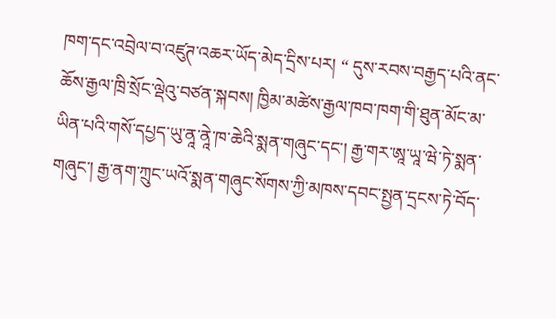ཁག་དང་འབྲེལ་བ་འཛུཊ་འཆར་ཡོད་མེད་དྲིས་པར། “ དུས་རབས་བརྒྱད་པའི་ནང་ཆོས་རྒྱལ་ཁྲི་སྲོང་ལྡེའུ་བཙན་སྐབས། ཁྱིམ་མཚེས་རྒྱལ་ཁབ་ཁག་གི་ཐུན་མོང་མ་ཡིན་པའི་གསོ་དཔྱད་ཡུ་ནཱ་ནཱེ་ཁ་ཆེའི་སྨན་གཞུང་དང་། རྒྱ་གར་ཨཱ་ཡཱ་ཝེ་ཏེ་སྨན་གཞུང་། རྒྱ་ནག་ཀྲུང་ཡའོ་སྨན་གཞུང་སོགས་ཀྱི་མཁས་དབང་སྤྱན་དྲངས་ཏེ་བོད་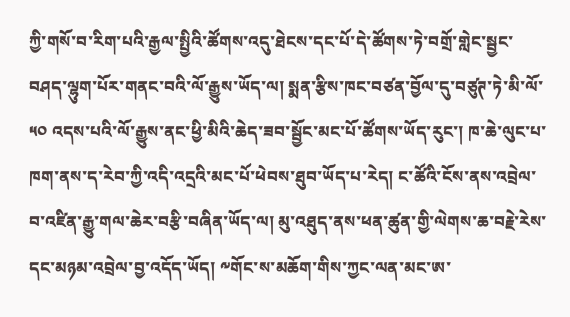ཀྱི་གསོ་བ་རིག་པའི་རྒྱལ་སྤྱིའི་ཚོགས་འདུ་ཐེངས་དང་པོ་དེ་ཚོགས་ཏེ་བགྲོ་གླེང་སྦྱང་བཤད་ལྷུག་པོར་གནང་བའི་ལོ་རྒྱུས་ཡོད་ལ། སྨན་རྩིས་ཁང་བཙན་བྱོལ་དུ་བཙུཊ་ཏེ་མི་ལོ་ ༥༠ འདས་པའི་ལོ་རྒྱུས་ནང་ཕྱི་མིའི་ཆེད་ཟབ་སྦྱོང་མང་པོ་ཚོགས་ཡོད་རུང་། ཁ་ཆེ་ལུང་པ་ཁག་ནས་ད་རེབ་ཀྱི་འདི་འདྲའི་མང་པོ་ཕེབས་ཐུབ་ཡོད་པ་རེད། ང་ཚོའི་ངོས་ནས་འབྲེལ་བ་འཛིན་རྒྱུ་གལ་ཆེར་བརྩི་བཞིན་ཡོད་ལ། མུ་འཐུད་ནས་ཕན་ཚུན་གྱི་ལེགས་ཆ་བརྗེ་རེས་དང་མཉམ་འབྲེལ་བྱ་འདོད་ཡོད། ༸གོང་ས་མཆོག་གིས་ཀྱང་ལན་མང་ཨ་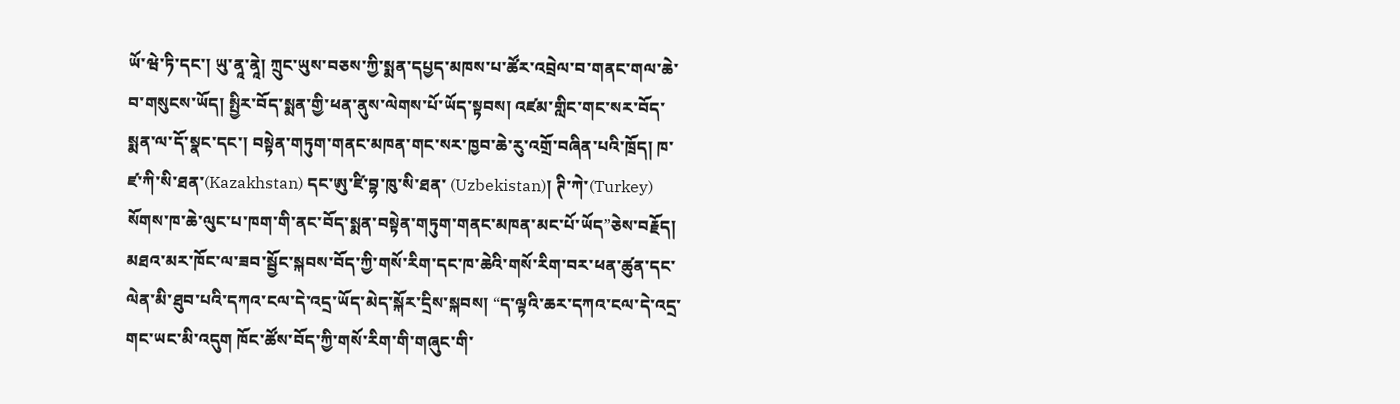ཡོ་ཝེ་ཏི་དང་། ཡུ་ནཱ་ནཱེ། ཀྲུང་ཡུས་བཅས་ཀྱི་སྨན་དཔྱད་མཁས་པ་ཚོར་འབྲེལ་བ་གནང་གལ་ཆེ་བ་གསུངས་ཡོད། སྤྱིར་བོད་སྨན་གྱི་ཕན་ནུས་ལེགས་པོ་ཡོད་སྟབས། འཛམ་གླིང་གང་སར་བོད་སྨན་ལ་དོ་སྣང་དང་། བསྟེན་གཏུག་གནང་མཁན་གང་སར་ཁྱབ་ཆེ་རུ་འགྲོ་བཞིན་པའི་ཁྲོད། ཁ་ཛ་ཀི་སི་ཐན་(Kazakhstan) དང་ཨུ་ཛི་བྷ་ཁུ་སི་ཐན་ (Uzbekistan)། ཊི་ཀེ་(Turkey) སོགས་ཁ་ཆེ་ལུང་པ་ཁག་གི་ནང་བོད་སྨན་བསྟེན་གཏུག་གནང་མཁན་མང་པོ་ཡོད”ཅེས་བརྗོད།
མཐའ་མར་ཁོང་ལ་ཟབ་སྦྱོང་སྐབས་བོད་ཀྱི་གསོ་རིག་དང་ཁ་ཆེའི་གསོ་རིག་བར་ཕན་ཚུན་དང་ལེན་མི་ཐུབ་པའི་དཀའ་ངལ་དེ་འདྲ་ཡོད་མེད་སྐོར་དྲིས་སྐབས། “ད་ལྟའི་ཆར་དཀའ་ངལ་དེ་འདྲ་གང་ཡང་མི་འདུག ཁོང་ཚོས་བོད་ཀྱི་གསོ་རིག་གི་གཞུང་གི་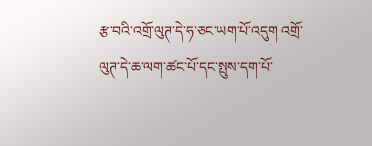རྩ་བའི་འགྲོ་ལུཊ་དེ་ཧ་ཅང་ཡག་པོ་འདུག འགྲོ་ལུཊ་དེ་ཆ་ལག་ཚང་པོ་དང་སྤུས་དག་པོ་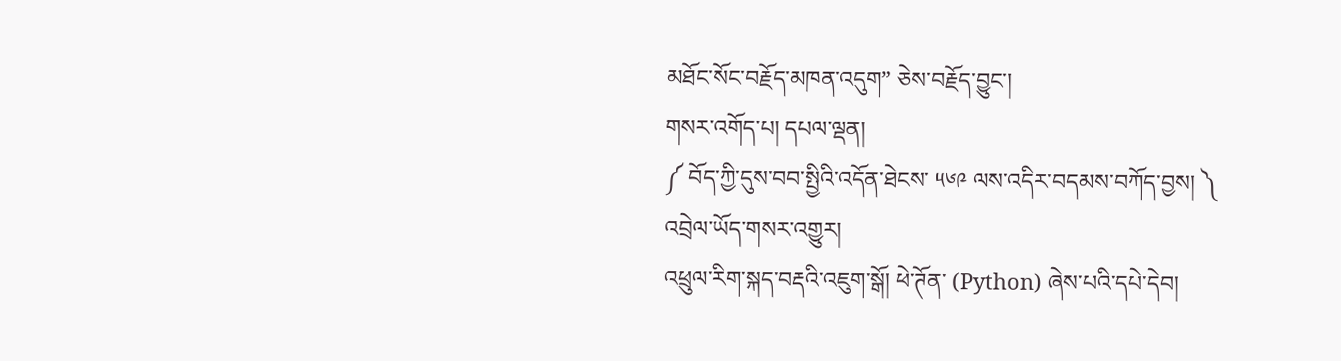མཐོང་སོང་བརྗོད་མཁན་འདུག” ཅེས་བརྗོད་བྱུང་།
གསར་འགོད་པ། དཔལ་ལྡན།
༼ བོད་ཀྱི་དུས་བབ་སྤྱིའི་འདོན་ཐེངས་ ༥༦༩ ལས་འདིར་བདམས་བཀོད་བྱས། ༽
འབྲེལ་ཡོད་གསར་འགྱུར།
འཕྲུལ་རིག་སྐད་བརྡའི་འཇུག་སྒོ། ཕེ་ཊོན་ (Python) ཞེས་པའི་དཔེ་དེབ།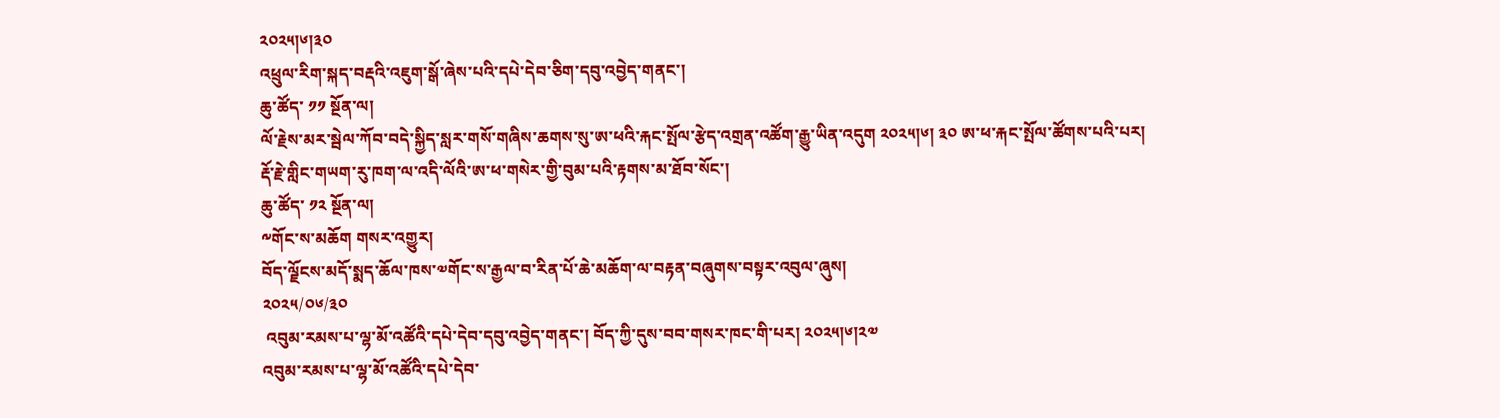༢༠༢༥།༦།༣༠
འཕྲུལ་རིག་སྐད་བརྡའི་འཇུག་སྒོ་ཞེས་པའི་དཔེ་དེབ་ཅིག་དབུ་འབྱེད་གནང་།
ཆུ་ཚོད་ ༡༡ སྔོན་ལ།
ལོ་རྗེས་མར་སྦེལ་ཀོབ་བདེ་སྐྱིད་སླར་གསོ་གཞིས་ཆགས་སུ་ཨ་ཕའི་རྐང་སྤོལ་རྩེད་འགྲན་འཚོག་རྒྱུ་ཡིན་འདུག ༢༠༢༥།༦། ༣༠ ཨ་ཕ་རྐང་སྤོལ་ཚོགས་པའི་པར།
རྡོ་རྗེ་གླིང་གཡག་རུ་ཁག་ལ་འདི་ལོའི་ཨ་ཕ་གསེར་གྱི་བུམ་པའི་རྟགས་མ་ཐོབ་སོང་།
ཆུ་ཚོད་ ༡༢ སྔོན་ལ།
༸གོང་ས་མཆོག གསར་འགྱུར།
བོད་ལྗོངས་མདོ་སྨད་ཆོལ་ཁས་༧གོང་ས་རྒྱལ་བ་རིན་པོ་ཆེ་མཆོག་ལ་བརྟན་བཞུགས་བསྟར་འབུལ་ཞུས།
༢༠༢༥/༠༦/༣༠
 འབུམ་རམས་པ་ལྷ་མོ་འཚོའི་དཔེ་དེབ་དབུ་འབྱེད་གནང་། བོད་ཀྱི་དུས་བབ་གསར་ཁང་གི་པར། ༢༠༢༥།༦།༢༧
འབུམ་རམས་པ་ལྷ་མོ་འཚོའི་དཔེ་དེབ་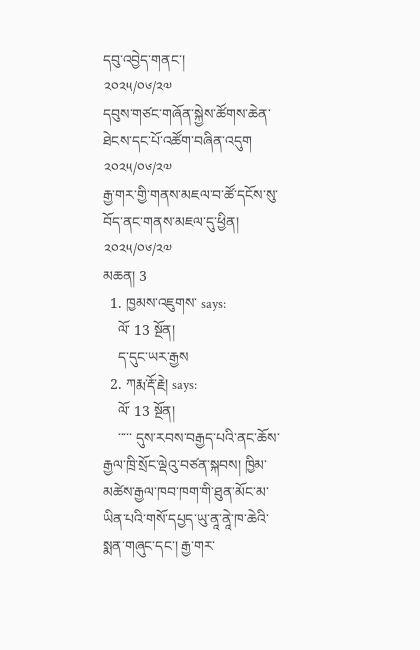དབུ་འབྱེད་གནང་།
༢༠༢༥/༠༦/༢༧
དབུས་གཙང་གཞོན་སྐྱེས་ཚོགས་ཆེན་ཐེངས་དང་པོ་འཚོག་བཞིན་འདུག
༢༠༢༥/༠༦/༢༧
རྒྱ་གར་གྱི་གནས་མཇལ་བ་ཚོ་དངོས་སུ་བོད་ནང་གནས་མཇལ་དུ་ཕྱིན།
༢༠༢༥/༠༦/༢༧
མཆན། 3
  1. ཁྱམས་འཇུགས་ says:
    ལོ་ 13 སྔོན།
    ད་དུང་ཡར་རྒྱས
  2. ཀརྨ་རྡོ་རྗེ། says:
    ལོ་ 13 སྔོན།
    ་་་་་ དུས་རབས་བརྒྱད་པའི་ནང་ཆོས་རྒྱལ་ཁྲི་སྲོང་ལྡེའུ་བཙན་སྐབས། ཁྱིམ་མཚེས་རྒྱལ་ཁབ་ཁག་གི་ཐུན་མོང་མ་ཡིན་པའི་གསོ་དཔྱད་ཡུ་ནཱ་ནཱེ་ཁ་ཆེའི་སྨན་གཞུང་དང་། རྒྱ་གར་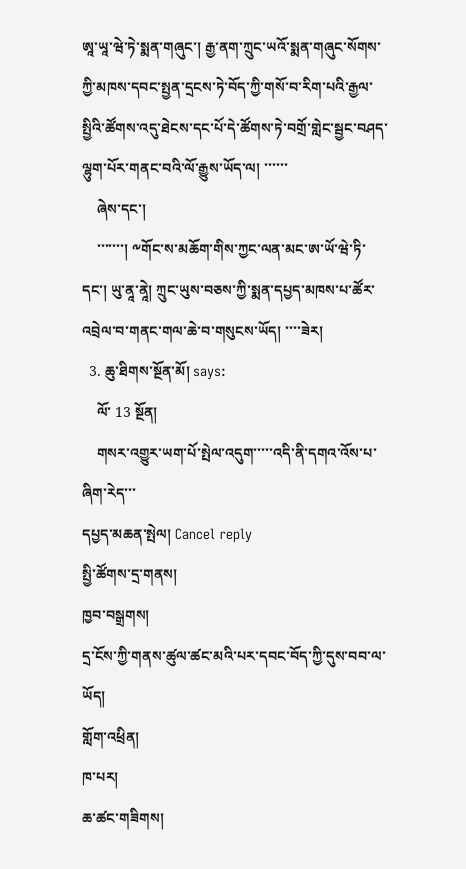ཨཱ་ཡཱ་ཝེ་ཏེ་སྨན་གཞུང་། རྒྱ་ནག་ཀྲུང་ཡའོ་སྨན་གཞུང་སོགས་ཀྱི་མཁས་དབང་སྤྱན་དྲངས་ཏེ་བོད་ཀྱི་གསོ་བ་རིག་པའི་རྒྱལ་སྤྱིའི་ཚོགས་འདུ་ཐེངས་དང་པོ་དེ་ཚོགས་ཏེ་བགྲོ་གླེང་སྦྱང་བཤད་ལྷུག་པོར་གནང་བའི་ལོ་རྒྱུས་ཡོད་ལ། ་་་་་་
    ཞེས་དང་།
    ་་་་་་་། ༸གོང་ས་མཆོག་གིས་ཀྱང་ལན་མང་ཨ་ཡོ་ཝེ་ཏི་དང་། ཡུ་ནཱ་ནཱེ། ཀྲུང་ཡུས་བཅས་ཀྱི་སྨན་དཔྱད་མཁས་པ་ཚོར་འབྲེལ་བ་གནང་གལ་ཆེ་བ་གསུངས་ཡོད། ་་་་ཟེར།
  3. ཆུ་ཐིགས་སྔོན་མོ། says:
    ལོ་ 13 སྔོན།
    གསར་འགྱུར་ཡག་པོ་སྤེལ་འདུག་་་་་འདི་ནི་དགའ་འོས་པ་ཞིག་རེད་་་
དཔྱད་མཆན་སྤེལ། Cancel reply
སྤྱི་ཚོགས་དྲ་གནས།
ཁྱབ་བསྒྲགས།
དྲ་ངོས་ཀྱི་གནས་ཚུལ་ཚང་མའི་པར་དབང་བོད་ཀྱི་དུས་བབ་ལ་ཡོད།
གློག་འཕྲིན།
ཁ་པར།
ཆ་ཚང་གཟིགས།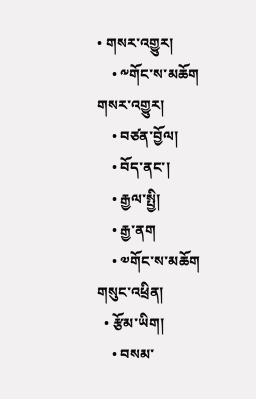• གསར་འགྱུར།
    • ༸གོང་ས་མཆོག གསར་འགྱུར།
    • བཙན་བྱོལ།
    • བོད་ནང་།
    • རྒྱལ་སྤྱི།
    • རྒྱ་ནག
    • ༧གོང་ས་མཆོག གསུང་འཕྲིན།
  • རྩོམ་ཡིག།
    • བསམ་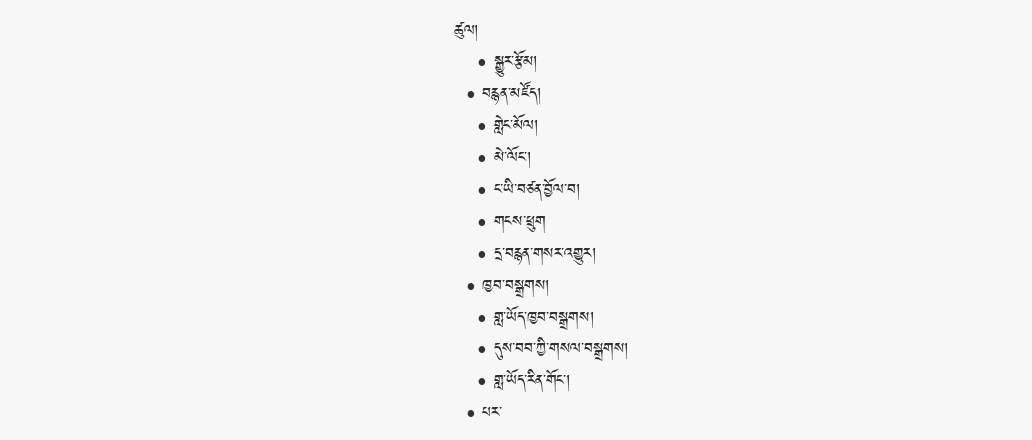ཚུལ།
    • སྒྱུར་རྩོམ།
  • བརྙན་མཛོད།
    • གླེང་མོལ།
    • མེ་ལོང་།
    • ང་ཡི་བཙན་བྱོལ་བ།
    • གངས་ཕྲུག
    • དྲ་བརྙན་གསར་འགྱུར།
  • ཁྱབ་བསྒྲགས།
    • གླ་ཡོད་ཁྱབ་བསྒྲགས།
    • དུས་བབ་ཀྱི་གསལ་བསྒྲགས།
    • གླ་ཡོད་རིན་གོང་།
  • པར་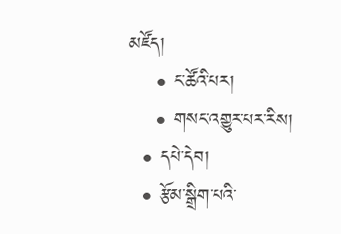མཛོད།
    • ང་ཚོའི་པར།
    • གསང་འགྱུར་པར་རིས།
  • དཔེ་དེབ།
  • རྩོམ་སྒྲིག་པའི་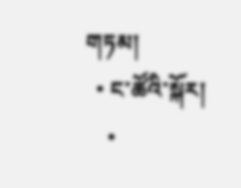གཏམ།
  • ང་ཚོའི་སྐོར།
    •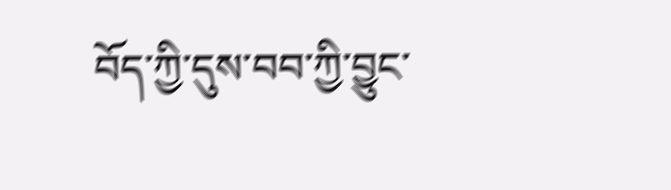བོད་ཀྱི་དུས་བབ་ཀྱི་བྱུང་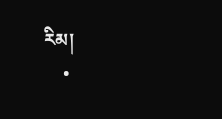རིམ།
    •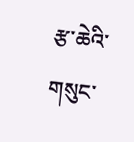རྩ་ཆེའི་གསུང་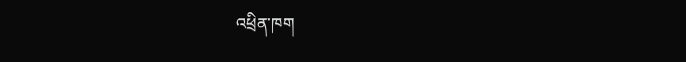འཕྲིན་ཁག